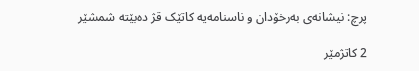پرچ: نیشانەی بەرخۆدان و ناسنامەیە کاتێک قژ دەبێتە شمشێر

2 كاتژمێر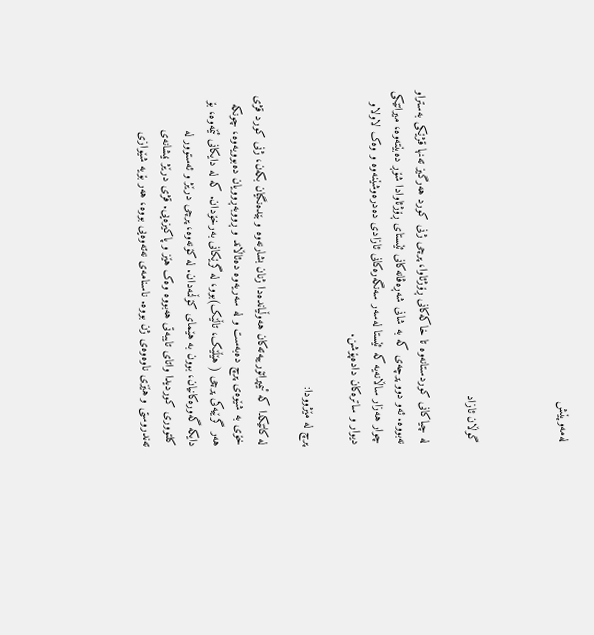لەمەوپێش



گوڵان ئازاد

لە چیاکانی کوردستانەوە تا خاکەکانی ڕۆژئاوا، پرچی ژنی کورد هەرگیز تەنها قژێکی بەستراو نەبووە. ئەو دوو پرچەی کە بە شانی شەڕەڤانەکانی ئێستای ڕۆژئاوادا شۆڕ دەبێتەوە، میراتێکی چوار هەزار ساڵانەیە کە ئێستا لەسەر سەنگەرەکانی ئازادی دەدرەوشێنەوە و وەک لاولاو دیوار و ساترەکان دادەپۆشن.

پرچ لە مێژوودا:

لە کاتێکدا کە ئیمپراتۆرییەتەکان هەوڵیاندەدا ژنان بشارنەوە و بێدەنگیان بکەن، ژنی کورد قژی خۆی بە شێوەی پرچ دەبەست و لە سەریەوە دەئاڵاند و ڕووبەڕوویان دەبوویەوە، چونکە هەر گرێیەکی پرچی ( هێڵێک، تاڵێک)بوو، لە گرێکانی بەرخۆدان. کە لە دایکانی ئێمەوە، بۆ دایکە گەورەکانیان، بوون بە هێمای کۆڵنەدان. لە کۆنەوە، پرچی درێژ و ئەستوور لە کلتووری کوردیدا واتای تایبەتی هەبووە وەک هێز و پاکیزەیی. قژی درێژ نیشانەی تەندروستی و هێزی ناوەوەی ژن بووە. ناسنامەی نەتەوەیی بووە، هەر بۆیە شێوازی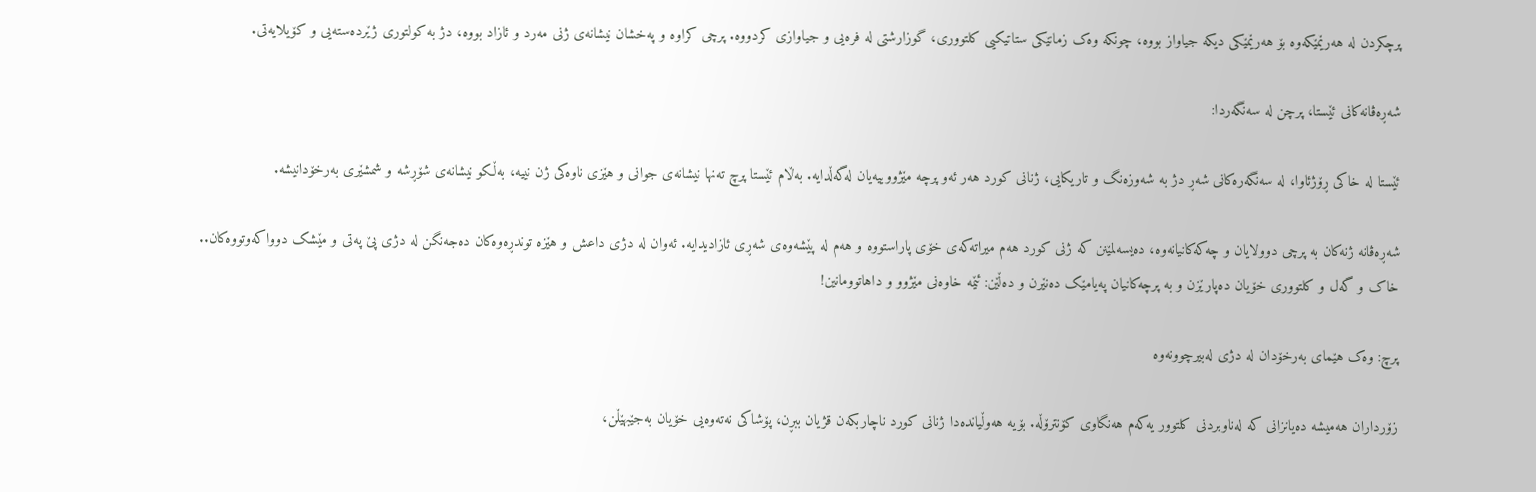پرچکردن لە هەرێمێکەوە بۆ هەرێمێکی دیکە جیاواز بووە، چونکە وەک زمانێکی ستاتیکیی کلتووری، گوزارشتی لە فرەیی و جیاوازی کردووە. پرچی کراوە و پەخشان نیشانەی ژنی مەرد و ئازاد بووە، دژ بە کولتوری ژێردەستەیی و کۆیلایەتی.

شەڕەڤانەکانی ئێستا، پرچن لە سەنگەردا:

ئێستا لە خاکی ڕۆژئاوا، لە سەنگەرەکانی شەڕ دژ بە شەوزەنگ و تاریکایی، ژنانی کورد هەر ئەو پرچە مێژووییەیان لەگەڵدایە. بەڵام ئێستا پرچ تەنها نیشانەی جوانی و هێزی ناوەکی ژن نییە، بەڵکو نیشانەی شۆڕشە و شمشێری بەرخۆدانیشە.

شەڕەڤانە ژنەکان بە پرچی دوولایان و چەکەکانیانەوە، دەیسەلمێنن کە ژنی کورد هەم میراتەکەی خۆی پاراستووە و هەم لە پێشەوەی شەڕی ئازادیدایە. ئەوان لە دژی داعش و هێزە توندڕەوەکان دەجەنگن لە دژی پێ پەتی و مێشک دوواکەوتووەکان.. خاک و گەل و کلتووری خۆیان دەپارێزن و بە پرچەکانیان پەیامێک دەنێرن و دەڵێن: ئێمە خاوەنی مێژوو و داهاتوومانین!

پرچ: وەک هێمای بەرخۆدان لە دژی لەبیرچوونەوە

زۆرداران هەمیشە دەیانزانی کە لەناوبردنی کلتوور یەکەم هەنگاوی کۆنترۆڵە. بۆیە هەوڵیاندەدا ژنانی کورد ناچاربکەن قژیان ببڕن، پۆشاکی نەتەوەیی خۆیان بەجێبهێڵن،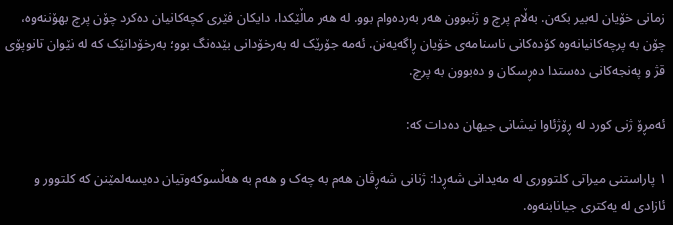زمانی خۆیان لەبیر بکەن. بەڵام پرچ و ژنبوون هەر بەردەوام بوو. لە هەر ماڵێکدا، دایکان فێری کچەکانیان دەکرد چۆن پرچ بهۆننەوە، چۆن بە پرچەکانیانەوە کۆدەکانی ناسنامەی خۆیان ڕاگەیەنن. ئەمە جۆرێک لە بەرخۆدانی بێدەنگ بوو؛ بەرخۆدانێک کە لە نێوان تانوپۆی قژ و پەنجەکانی دەستدا دەڕسکان و دەبوون بە پرچ.

ئەمڕۆ ژنی کورد لە ڕۆژئاوا نیشانی جیهان دەدات کە:

١ پاراستنی میراتی کلتووری لە مەیدانی شەڕدا: ژنانی شەڕڤان هەم بە چەک و هەم بە هەڵسوکەوتیان دەیسەلمێنن کە کلتوور و ئازادی لە یەکتری جیانابنەوە.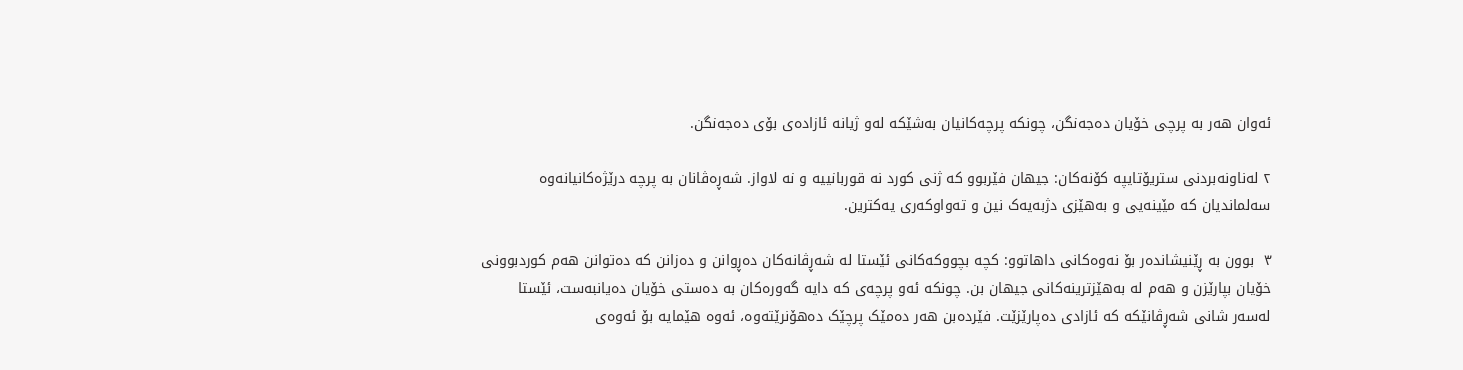ئەوان هەر بە پرچی خۆیان دەجەنگن، چونکە پرچەکانیان بەشێکە لەو ژیانە ئازادەی بۆی دەجەنگن.

٢ لەناونەبردنی ستریۆتایپە کۆنەکان: جیهان فێربوو کە ژنی کورد نە قوربانییە و نە لاواز. شەڕەڤانان بە پرچە درێژەکانیانەوە سەلماندیان کە مێینەیی و بەهێزی دژبەیەک نین و تەواوکەری یەکترین.

٣  بوون بە ڕێنیشاندەر بۆ نەوەکانی داهاتوو: کچە بچووکەکانی ئێستا لە شەڕڤانەکان دەڕوانن و دەزانن کە دەتوانن هەم کوردبوونی خۆیان بپارێزن و هەم لە بەهێزترینەکانی جیهان بن. چونکە ئەو پرچەی کە دایە گەورەکان بە دەستی خۆیان دەیانبەست، ئێستا لەسەر شانی شەڕڤانێکە کە ئازادی دەپارێزێت. فێردەبن هەر دەمێک پرچێک دەهۆنرێتەوە، ئەوە هێمایە بۆ ئەوەی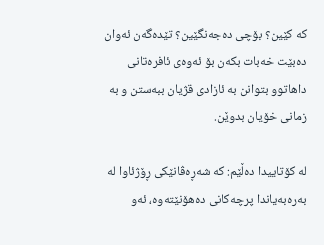کە کێین؟ بۆچی دەجەنگێین؟ تێدەگەن ئەوان دەبێت خەبات بکەن بۆ ئەوەی ئافرەتانی داهاتوو بتوانن بە ئازادی قژیان ببەستن و بە زمانی خۆیان بدوێن.

لە کۆتاییدا دەڵێم: کە شەڕەڤانێکی ڕۆژئاوا لە بەرەبەیاندا پرچەکانی دەهۆنێتەوە، ئەو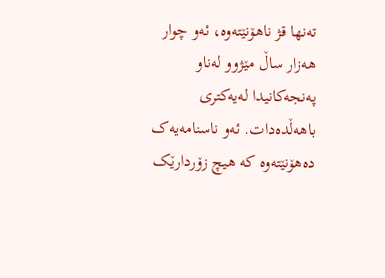تەنها قژ ناهۆنێتەوە، ئەو چوار هەزار ساڵ مێژوو لەناو پەنجەکانیدا لەیەکتری باهەڵدەدات. ئەو ناسنامەیەک دەهۆنێتەوە کە هیچ زۆردارێک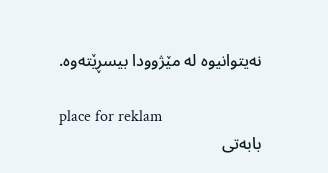نەیتوانیوە لە مێژوودا بیسڕێتەوە.

place for reklam
بابه‌تی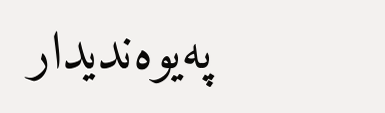په‌یوه‌ندیدار